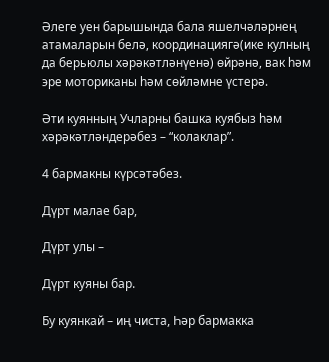Әлеге уен барышында бала яшелчәләрнең атамаларын белә, координациягә(ике кулның да берьюлы хәрәкәтләнүенә) өйрәнә, вак һәм эре моториканы һәм сөйләмне үстерә.

Әти куянның Учларны башка куябыз һәм хәрәкәтләндерәбез – “колаклар”.

4 бармакны күрсәтәбез.

Дүрт малае бар,

Дүрт улы –

Дүрт куяны бар.

Бу куянкай – иң чиста, Һәр бармакка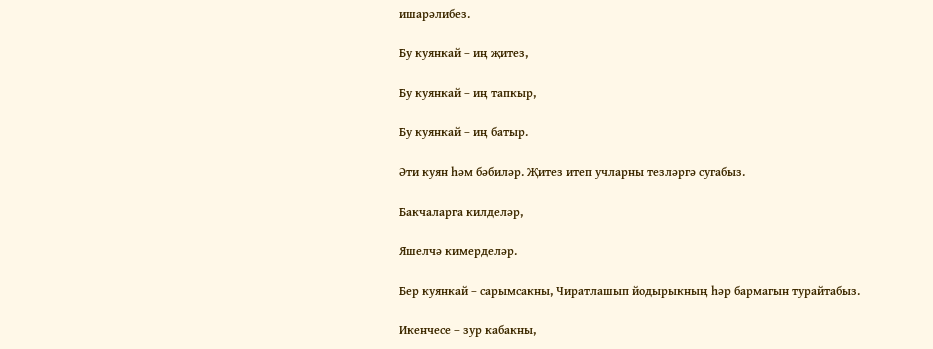ишарәлибез.

Бу куянкай – иң җитез,

Бу куянкай – иң тапкыр,

Бу куянкай – иң батыр.

Әти куян һәм бәбиләр. Җитез итеп учларны тезләргә сугабыз.

Бакчаларга килделәр,

Яшелчә кимерделәр.

Бер куянкай – сарымсакны, Чиратлашып йодырыкның һәр бармагын турайтабыз.

Икенчесе – зур кабакны,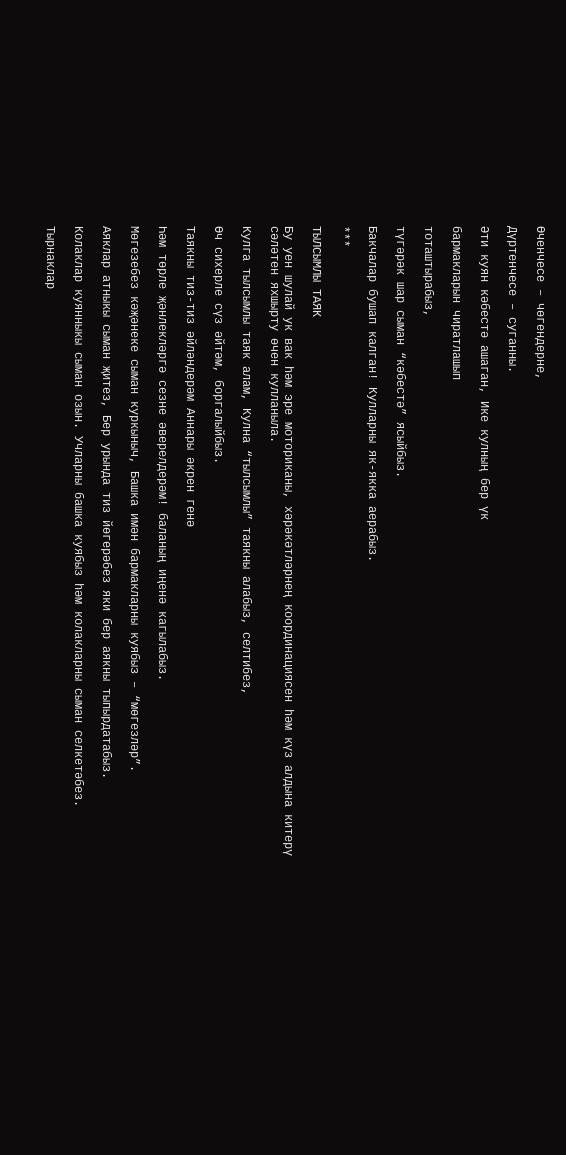Өченчесе – чөгендерне,

Дүртенчесе – суганны.

Әти куян кәбестә ашаган, Ике кулның бер үк

бармакларын чиратлашып

тоташтырабыз,

түгәрәк шар сыман “кәбестә” ясыйбыз.

Бакчалар бушап калган! Кулларны як-якка аерабыз.

***

ТЫЛСЫМЛЫ ТАЯК

Бу уен шулай ук вак һәм эре моториканы, хәрәкәтләрнең координациясен һәм күз алдына китерү сәләтен яхшырту өчен кулланыла.

Кулга тылсымлы таяк алам, Кулна “тылсымлы” таякны алабыз, селтибез,

Өч сихерле сүз әйтәм, боргалыйбыз.

Таякны тиз-тиз әйләндерәм Аннары әкрен генә

Һәм төрле җәнлекләргә сезне әверелдерәм! баланың иңенә кагылабыз.

Мөгезебез кәҗәнеке сыман куркыныч, Башка имән бармакларны куябыз – “мөгезләр”.

Аяклар атныкы сыман җитез, Бер урында тиз йөгерәбез яки бер аякны тыпырдатабыз.

Колаклар куянныкы сыман озын. Учларны башка куябыз һәм колакларны сыман селкетәбез.

Тырнаклар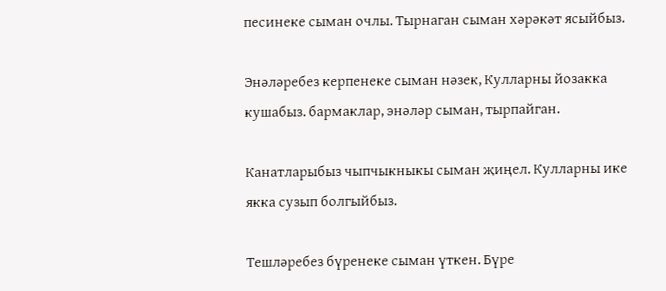песинеке сыман очлы. Тырнаган сыман хәрәкәт ясыйбыз.

Энәләребез керпенеке сыман нәзек, Кулларны йозакка кушабыз. бармаклар, энәләр сыман, тырпайган.

Канатларыбыз чыпчыкныкы сыман җиңел. Кулларны ике якка сузып болгыйбыз.

Тешләребез бүренеке сыман үткен. Бүре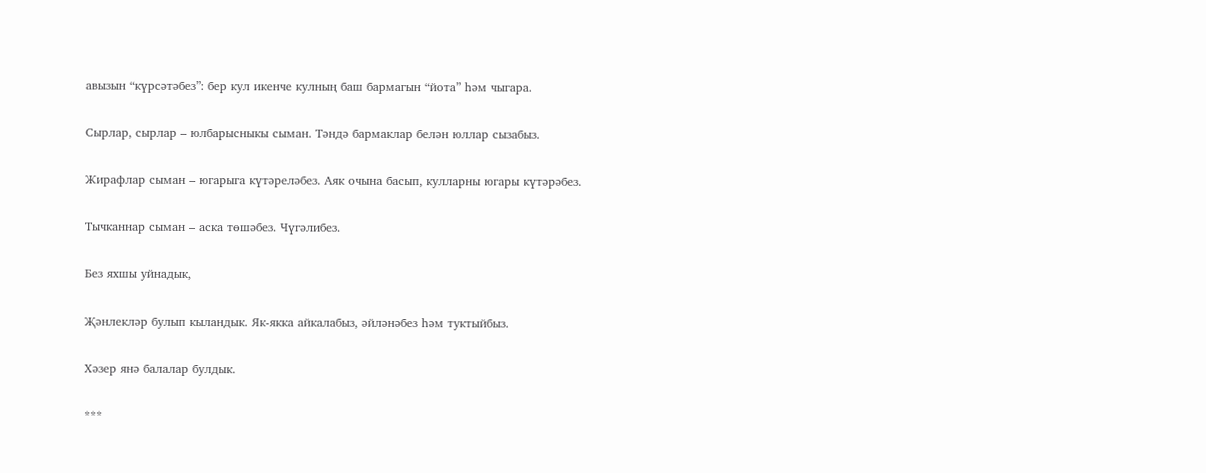авызын “күрсәтәбез”: бер кул икенче кулның баш бармагын “йота” һәм чыгара.

Сырлар, сырлар – юлбарысныкы сыман. Тәндә бармаклар белән юллар сызабыз.

Жирафлар сыман – югарыга күтәреләбез. Аяк очына басып, кулларны югары күтәрәбез.

Тычканнар сыман – аска төшәбез. Чүгәлибез.

Без яхшы уйнадык,

Җәнлекләр булып кыландык. Як-якка айкалабыз, әйләнәбез һәм туктыйбыз.

Хәзер янә балалар булдык.

***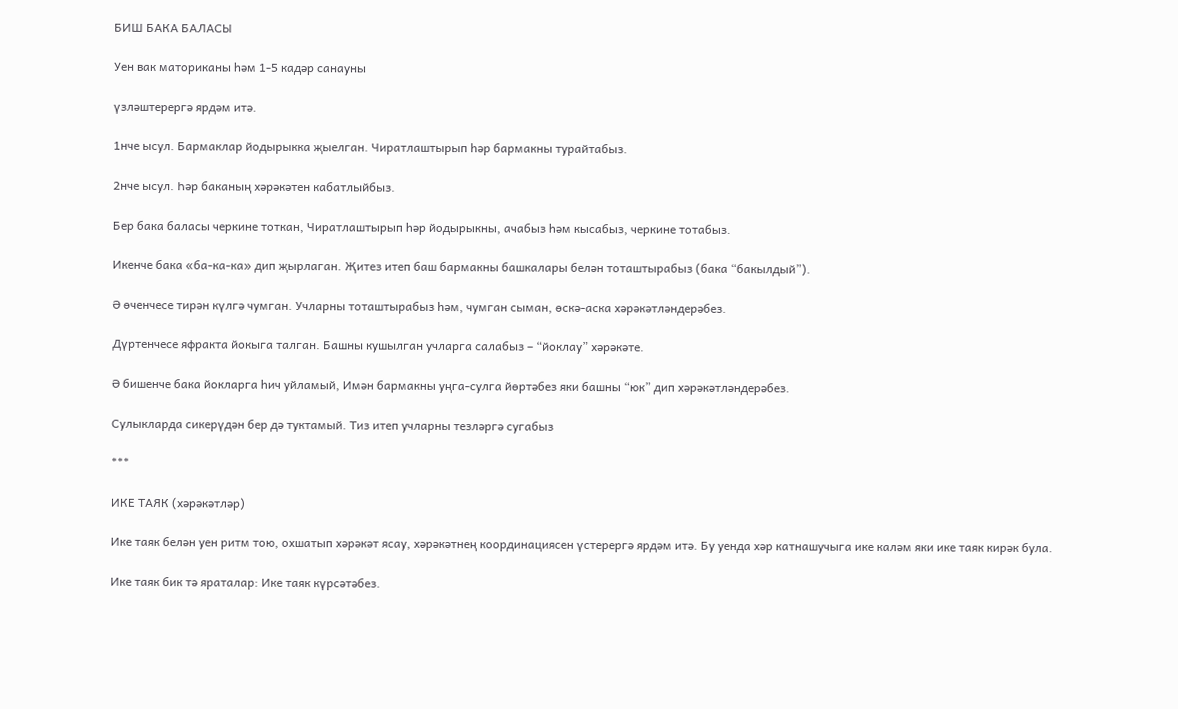БИШ БАКА БАЛАСЫ

Уен вак маториканы һәм 1-5 кадәр санауны

үзләштерергә ярдәм итә.

1нче ысул. Бармаклар йодырыкка җыелган. Чиратлаштырып һәр бармакны турайтабыз.

2нче ысул. Һәр баканың хәрәкәтен кабатлыйбыз.

Бер бака баласы черкине тоткан, Чиратлаштырып һәр йодырыкны, ачабыз һәм кысабыз, черкине тотабыз.

Икенче бака «ба-ка-ка» дип җырлаган. Җитез итеп баш бармакны башкалары белән тоташтырабыз (бака “бакылдый”).

Ә өченчесе тирән күлгә чумган. Учларны тоташтырабыз һәм, чумган сыман, өскә-аска хәрәкәтләндерәбез.

Дүртенчесе яфракта йокыга талган. Башны кушылган учларга салабыз – “йоклау” хәрәкәте.

Ә бишенче бака йокларга һич уйламый, Имән бармакны уңга-сулга йөртәбез яки башны “юк” дип хәрәкәтләндерәбез.

Сулыкларда сикерүдән бер дә туктамый. Тиз итеп учларны тезләргә сугабыз

***

ИКЕ ТАЯК (хәрәкәтләр)

Ике таяк белән уен ритм тою, охшатып хәрәкәт ясау, хәрәкәтнең координациясен үстерергә ярдәм итә. Бу уенда хәр катнашучыга ике каләм яки ике таяк кирәк була.

Ике таяк бик тә яраталар: Ике таяк күрсәтәбез.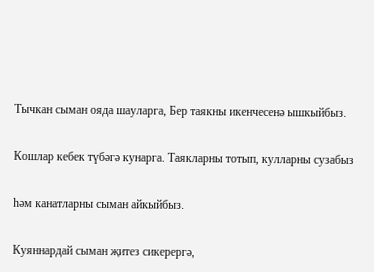Тычкан сыман ояда шауларга, Бер таякны икенчесенә ышкыйбыз.

Кошлар кебек түбәгә кунарга. Таякларны тотып, кулларны сузабыз

һәм канатларны сыман айкыйбыз.

Куяннардай сыман җитез сикерергә,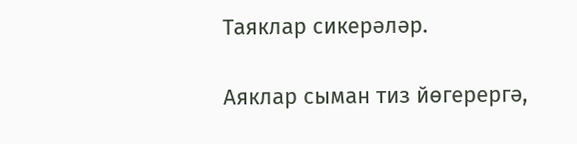Таяклар сикерәләр.

Аяклар сыман тиз йөгерергә,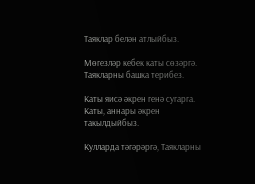Таяклар белән атлыйбыз.

Мөгезләр кебек каты сөзәргә. Таякларны башка терибез.

Каты яисә әкрен генә сугарга. Каты, аннары әкрен такылдыйбыз.

Кулларда тәгәрәргә, Таякларны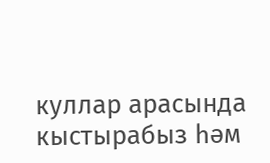куллар арасында кыстырабыз һәм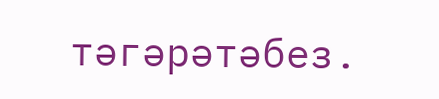тәгәрәтәбез.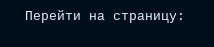Перейти на страницу: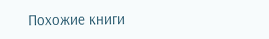Похожие книги